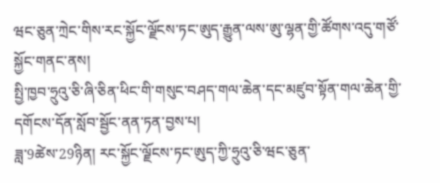ཝང་ཅུན་ཀྲེང་གིས་རང་སྐྱོང་ལྗོངས་ཏང་ཨུད་རྒྱུན་ལས་ཨུ་ལྷན་གྱི་ཚོགས་འདུ་གཙོ་སྐྱོང་གནང་ནས།
སྤྱི་ཁྱབ་ཧྲུའུ་ཅི་ཞི་ཅིན་ཕིང་གི་གསུང་བཤད་གལ་ཆེན་དང་མཛུབ་སྟོན་གལ་ཆེན་གྱི་དགོངས་དོན་སློབ་སྦྱོང་ནན་ཏན་བྱས་པ།
ཟླ་9ཚེས་29ཉིན། རང་སྐྱོང་ལྗོངས་ཏང་ཨུད་ཀྱི་ཧྲུའུ་ཅི་ཝང་ཅུན་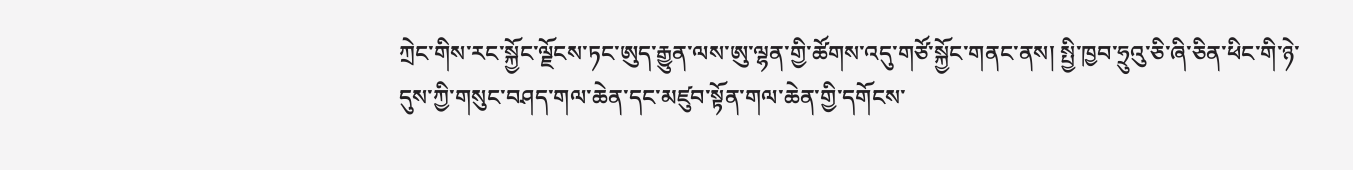ཀྲེང་གིས་རང་སྐྱོང་ལྗོངས་ཏང་ཨུད་རྒྱུན་ལས་ཨུ་ལྷན་གྱི་ཚོགས་འདུ་གཙོ་སྐྱོང་གནང་ནས། སྤྱི་ཁྱབ་ཧྲུའུ་ཅི་ཞི་ཅིན་ཕིང་གི་ཉེ་དུས་ཀྱི་གསུང་བཤད་གལ་ཆེན་དང་མཛུབ་སྟོན་གལ་ཆེན་གྱི་དགོངས་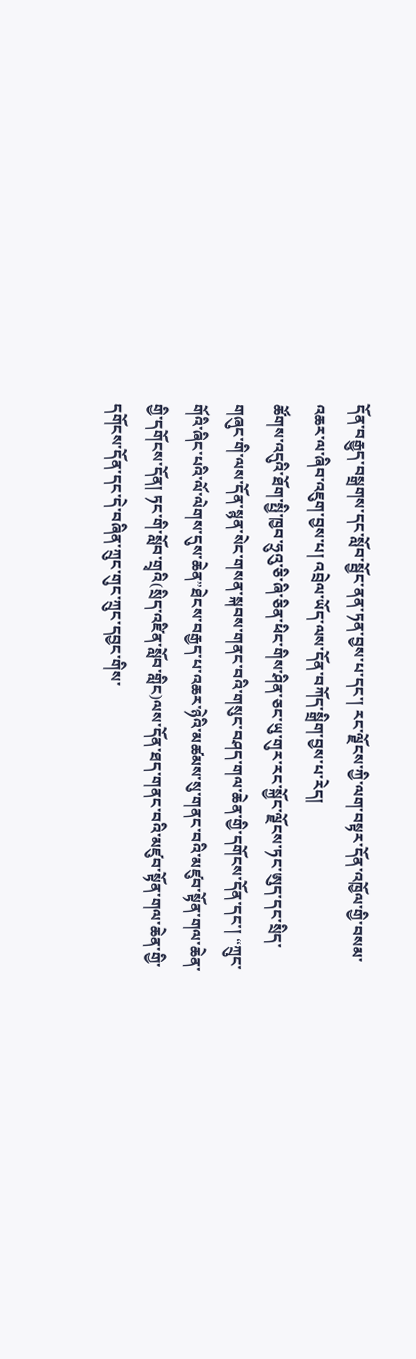དོན་བརྒྱུད་བསྒྲགས་དང་སློབ་སྦྱོང་ནན་ཏན་བྱས་པ་དང་། རང་ལྗོངས་ཀྱི་ལག་བསྟར་དོན་འཁྱོལ་གྱི་བསམ་འཆར་ལ་ཞིབ་འཇུག་བྱས་པ། འབྲེལ་ཡོད་ལས་དོན་བཀོད་སྒྲིག་བྱས་པ་རེད།
ཚོགས་འདུའི་ཐོག་སྤྱི་ཁྱབ་ཧྲུའུ་ཅི་ཞི་ཅིན་ཕིང་གིས་ཤིན་ཅང་ཡུ་གུར་རང་སྐྱོང་ལྗོངས་ཏང་ཨུད་དང་སྲིད་གཞུང་གི་ལས་དོན་སྙན་སེང་གསན་སྐབས་གནང་བའི་གསུང་བཤད་གལ་ཆེན་གྱི་དགོངས་དོན་དང་། “ཀྲུང་གོའི་ཞིང་པའི་ལོ་ལེགས་དུས་ཆེན”ཐེངས་བརྒྱད་པ་འཆར་ཉེའི་མཚམས་སུ་གནང་བའི་མཛུབ་སྟོན་གལ་ཆེན་གྱི་དགོངས་དོན། ཏང་གི་སློབ་གྲྭའི(སྲིད་འཛིན་སློབ་གླིང)ལས་དོན་ཐད་གནང་བའི་མཛུབ་སྟོན་གལ་ཆེན་གྱི་དགོངས་དོན་དང་དེ་བཞིན་ཀྲུང་གུང་ཀྲུང་དབྱང་གིས་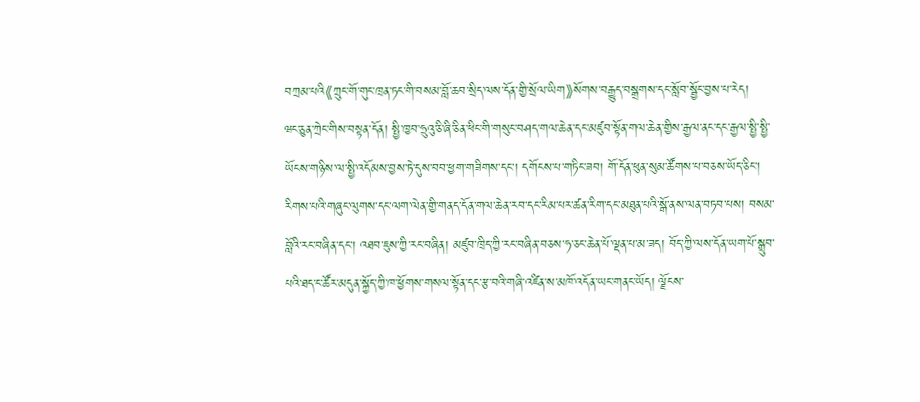བཀྲམ་པའི《ཀྲུང་གོ་གུང་ཁྲན་ཏང་གི་བསམ་བློ་ཆབ་སྲིད་ལས་དོན་གྱི་སྲོལ་ཡིག》སོགས་བརྒྱུད་བསྒྲགས་དང་སློབ་སྦྱོང་བྱས་པ་རེད།
ཝང་ཅུན་ཀྲེང་གིས་བསྟན་དོན། སྤྱི་ཁྱབ་ཧྲུའུ་ཅི་ཞི་ཅིན་ཕིང་གི་གསུང་བཤད་གལ་ཆེན་དང་མཛུབ་སྟོན་གལ་ཆེན་གྱིས་རྒྱལ་ནང་དང་རྒྱལ་སྤྱི་སྤྱི་ཡོངས་གཉིས་ལ་སྤྱི་འདོམས་བྱས་ཏེ་དུས་བབ་ཕྱག་གཟིགས་དང་། དགོངས་པ་གཏིང་ཟབ། གོ་དོན་ཕུན་སུམ་ཚོགས་པ་བཅས་ཡོད་ཅིང་། རིགས་པའི་གཞུང་ལུགས་དང་ལག་ལེན་གྱི་གནད་དོན་གལ་ཆེན་རབ་དང་རིམ་པར་ཚན་རིག་དང་མཐུན་པའི་སྒོ་ནས་ལན་བཏབ་པས། བསམ་བློའི་རང་བཞིན་དང་། འཐབ་ཇུས་ཀྱི་རང་བཞིན། མཛུབ་ཁྲིད་ཀྱི་རང་བཞིན་བཅས་ཧ་ཅང་ཆེན་པོ་ལྡན་པ་མ་ཟད། བོད་ཀྱི་ལས་དོན་ཡག་པོ་སྒྲུབ་པའི་ཐད་ང་ཚོར་མདུན་སྐྱོད་ཀྱི་ཁ་ཕྱོགས་གསལ་སྟོན་དང་རྩ་བའི་གཞི་འཛིན་ས་མཁོ་འདོན་ཡང་གནང་ཡོད། ལྗོངས་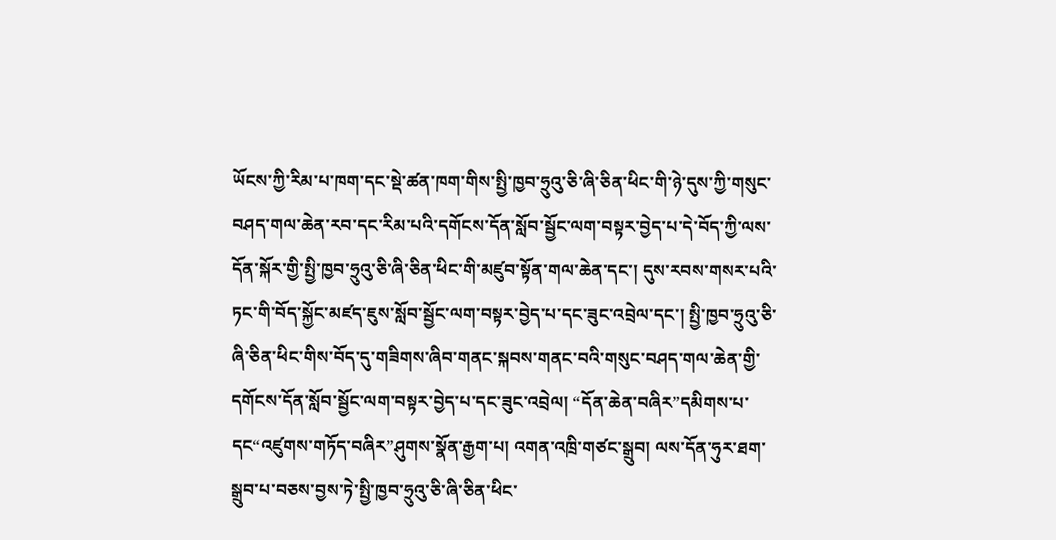ཡོངས་ཀྱི་རིམ་པ་ཁག་དང་སྡེ་ཚན་ཁག་གིས་སྤྱི་ཁྱབ་ཧྲུའུ་ཅི་ཞི་ཅིན་ཕིང་གི་ཉེ་དུས་ཀྱི་གསུང་བཤད་གལ་ཆེན་རབ་དང་རིམ་པའི་དགོངས་དོན་སློབ་སྦྱོང་ལག་བསྟར་བྱེད་པ་དེ་བོད་ཀྱི་ལས་དོན་སྐོར་གྱི་སྤྱི་ཁྱབ་ཧྲུའུ་ཅི་ཞི་ཅིན་ཕིང་གི་མཛུབ་སྟོན་གལ་ཆེན་དང་། དུས་རབས་གསར་པའི་ཏང་གི་བོད་སྐྱོང་མཛད་ཇུས་སློབ་སྦྱོང་ལག་བསྟར་བྱེད་པ་དང་ཟུང་འབྲེལ་དང་། སྤྱི་ཁྱབ་ཧྲུའུ་ཅི་ཞི་ཅིན་ཕིང་གིས་བོད་དུ་གཟིགས་ཞིབ་གནང་སྐབས་གནང་བའི་གསུང་བཤད་གལ་ཆེན་གྱི་དགོངས་དོན་སློབ་སྦྱོང་ལག་བསྟར་བྱེད་པ་དང་ཟུང་འབྲེལ། “དོན་ཆེན་བཞིར”དམིགས་པ་དང“འཛུགས་གཏོད་བཞིར”ཤུགས་སྣོན་རྒྱག་པ། འགན་འཁྲི་གཙང་སྒྲུབ། ལས་དོན་ཧུར་ཐག་སྒྲུབ་པ་བཅས་བྱས་ཏེ་སྤྱི་ཁྱབ་ཧྲུའུ་ཅི་ཞི་ཅིན་ཕིང་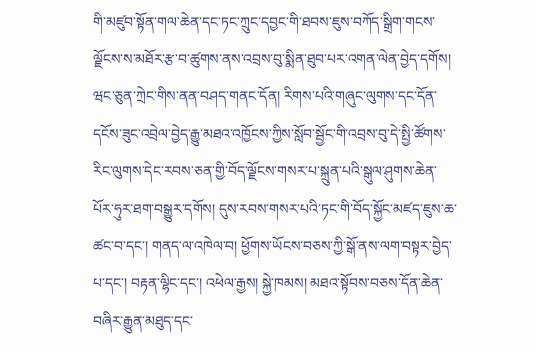གི་མཛུབ་སྟོན་གལ་ཆེན་དང་ཏང་ཀྲུང་དབྱང་གི་ཐབས་ཇུས་བཀོད་སྒྲིག་གངས་ལྗོངས་ས་མཐོར་རྩ་བ་ཚུགས་ནས་འབྲས་བུ་སྨིན་ཐུབ་པར་འགན་ལེན་བྱེད་དགོས།
ཝང་ཅུན་ཀྲེང་གིས་ནན་བཤད་གནང་དོན། རིགས་པའི་གཞུང་ལུགས་དང་དོན་དངོས་ཟུང་འབྲེལ་བྱེད་རྒྱུ་མཐའ་འཁྱོངས་ཀྱིས་སློབ་སྦྱོང་གི་འབྲས་བུ་དེ་སྤྱི་ཚོགས་རིང་ལུགས་དེང་རབས་ཅན་གྱི་བོད་ལྗོངས་གསར་པ་སྐྲུན་པའི་སྒུལ་ཤུགས་ཆེན་པོར་ཧུར་ཐག་བསྒྱུར་དགོས། དུས་རབས་གསར་པའི་ཏང་གི་བོད་སྐྱོང་མཛད་ཇུས་ཆ་ཚང་བ་དང་། གནད་ལ་འཁེལ་བ། ཕྱོགས་ཡོངས་བཅས་ཀྱི་སྒོ་ནས་ལག་བསྟར་བྱེད་པ་དང་། བརྟན་ལྷིང་དང་། འཕེལ་རྒྱས། སྐྱེ་ཁམས། མཐའ་སྟོབས་བཅས་དོན་ཆེན་བཞིར་རྒྱུན་མཐུད་དང་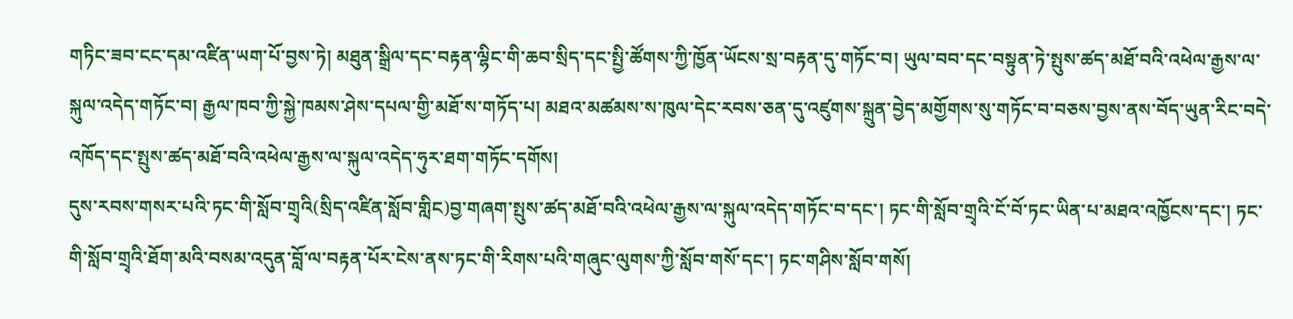གཏིང་ཟབ་ངང་དམ་འཛིན་ཡག་པོ་བྱས་ཏེ། མཐུན་སྒྲིལ་དང་བརྟན་ལྷིང་གི་ཆབ་སྲིད་དང་སྤྱི་ཚོགས་ཀྱི་ཁྱོན་ཡོངས་སྲ་བརྟན་དུ་གཏོང་བ། ཡུལ་བབ་དང་བསྟུན་ཏེ་སྤུས་ཚད་མཐོ་བའི་འཕེལ་རྒྱས་ལ་སྐུལ་འདེད་གཏོང་བ། རྒྱལ་ཁབ་ཀྱི་སྐྱེ་ཁམས་ཤེས་དཔལ་གྱི་མཐོ་ས་གཏོད་པ། མཐའ་མཚམས་ས་ཁུལ་དེང་རབས་ཅན་དུ་འཛུགས་སྐྲུན་བྱེད་མགྱོགས་སུ་གཏོང་བ་བཅས་བྱས་ནས་བོད་ཡུན་རིང་བདེ་འཁོད་དང་སྤུས་ཚད་མཐོ་བའི་འཕེལ་རྒྱས་ལ་སྐུལ་འདེད་ཧུར་ཐག་གཏོང་དགོས།
དུས་རབས་གསར་པའི་ཏང་གི་སློབ་གྲྭའི(སྲིད་འཛིན་སློབ་གླིང)བྱ་གཞག་སྤུས་ཚད་མཐོ་བའི་འཕེལ་རྒྱས་ལ་སྐུལ་འདེད་གཏོང་བ་དང་། ཏང་གི་སློབ་གྲྭའི་ངོ་བོ་ཏང་ཡིན་པ་མཐའ་འཁྱོངས་དང་། ཏང་གི་སློབ་གྲྭའི་ཐོག་མའི་བསམ་འདུན་བློ་ལ་བརྟན་པོར་ངེས་ནས་ཏང་གི་རིགས་པའི་གཞུང་ལུགས་ཀྱི་སློབ་གསོ་དང་། ཏང་གཤིས་སློབ་གསོ།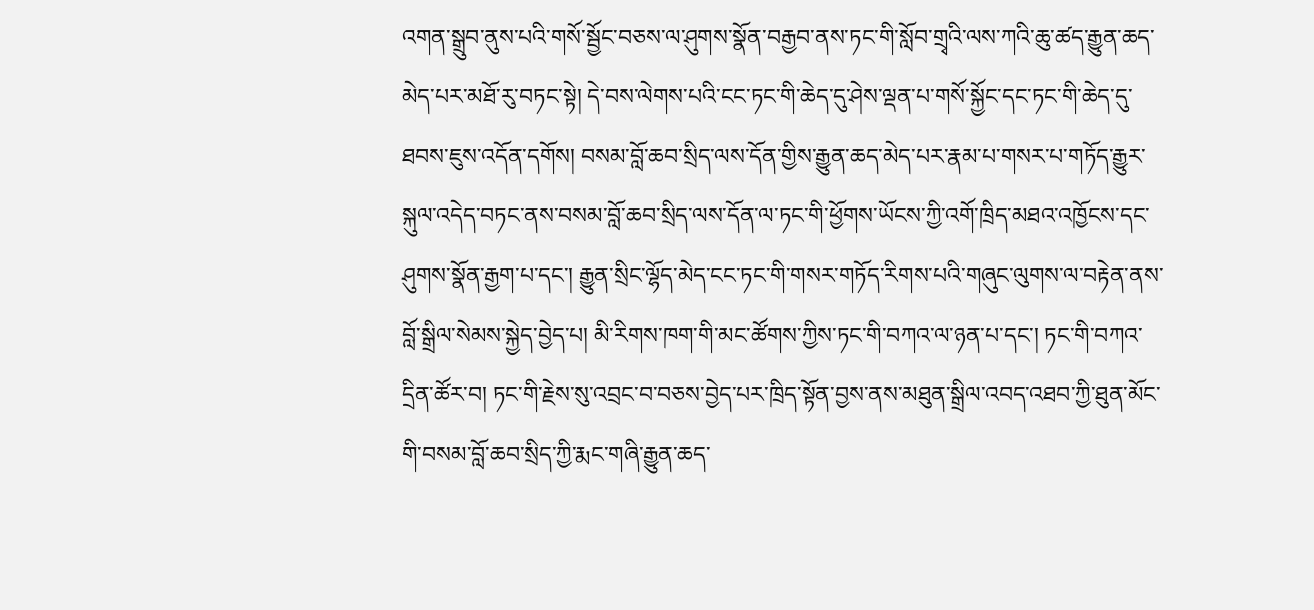འགན་སྒྲུབ་ནུས་པའི་གསོ་སྦྱོང་བཅས་ལ་ཤུགས་སྣོན་བརྒྱབ་ནས་ཏང་གི་སློབ་གྲྭའི་ལས་ཀའི་ཆུ་ཚད་རྒྱུན་ཆད་མེད་པར་མཐོ་རུ་བཏང་སྟེ། དེ་བས་ལེགས་པའི་ངང་ཏང་གི་ཆེད་དུ་ཤེས་ལྡན་པ་གསོ་སྐྱོང་དང་ཏང་གི་ཆེད་དུ་ཐབས་ཇུས་འདོན་དགོས། བསམ་བློ་ཆབ་སྲིད་ལས་དོན་གྱིས་རྒྱུན་ཆད་མེད་པར་རྣམ་པ་གསར་པ་གཏོད་རྒྱུར་སྐུལ་འདེད་བཏང་ནས་བསམ་བློ་ཆབ་སྲིད་ལས་དོན་ལ་ཏང་གི་ཕྱོགས་ཡོངས་ཀྱི་འགོ་ཁྲིད་མཐའ་འཁྱོངས་དང་ཤུགས་སྣོན་རྒྱག་པ་དང་། རྒྱུན་སྲིང་ལྷོད་མེད་ངང་ཏང་གི་གསར་གཏོད་རིགས་པའི་གཞུང་ལུགས་ལ་བརྟེན་ནས་བློ་སྒྲིལ་སེམས་སྐྱེད་བྱེད་པ། མི་རིགས་ཁག་གི་མང་ཚོགས་ཀྱིས་ཏང་གི་བཀའ་ལ་ཉན་པ་དང་། ཏང་གི་བཀའ་དྲིན་ཚོར་བ། ཏང་གི་རྗེས་སུ་འབྲང་བ་བཅས་བྱེད་པར་ཁྲིད་སྟོན་བྱས་ནས་མཐུན་སྒྲིལ་འབད་འཐབ་ཀྱི་ཐུན་མོང་གི་བསམ་བློ་ཆབ་སྲིད་ཀྱི་རྨང་གཞི་རྒྱུན་ཆད་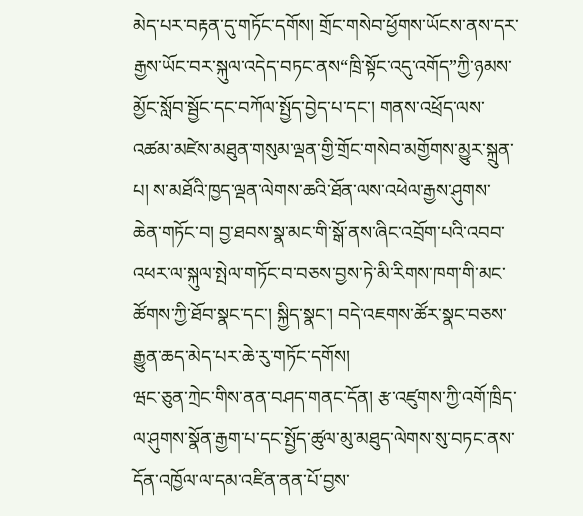མེད་པར་བརྟན་དུ་གཏོང་དགོས། གྲོང་གསེབ་ཕྱོགས་ཡོངས་ནས་དར་རྒྱས་ཡོང་བར་སྐུལ་འདེད་བཏང་ནས“ཁྲི་སྟོང་འདུ་འགོད”ཀྱི་ཉམས་མྱོང་སློབ་སྦྱོང་དང་བཀོལ་སྤྱོད་བྱེད་པ་དང་། གནས་འཕྲོད་ལས་འཚམ་མཛེས་མཐུན་གསུམ་ལྡན་གྱི་གྲོང་གསེབ་མགྱོགས་མྱུར་སྐྲུན་པ། ས་མཐོའི་ཁྱད་ལྡན་ལེགས་ཆའི་ཐོན་ལས་འཕེལ་རྒྱས་ཤུགས་ཆེན་གཏོང་བ། བྱ་ཐབས་སྣ་མང་གི་སྒོ་ནས་ཞིང་འབྲོག་པའི་འབབ་འཕར་ལ་སྐུལ་སྤེལ་གཏོང་བ་བཅས་བྱས་ཏེ་མི་རིགས་ཁག་གི་མང་ཚོགས་ཀྱི་ཐོབ་སྣང་དང་། སྐྱིད་སྣང་། བདེ་འཇགས་ཚོར་སྣང་བཅས་རྒྱུན་ཆད་མེད་པར་ཆེ་རུ་གཏོང་དགོས།
ཝང་ཅུན་ཀྲེང་གིས་ནན་བཤད་གནང་དོན། རྩ་འཛུགས་ཀྱི་འགོ་ཁྲིད་ལ་ཤུགས་སྣོན་རྒྱག་པ་དང་སྤྱོད་ཚུལ་མུ་མཐུད་ལེགས་སུ་བཏང་ནས་དོན་འཁྱོལ་ལ་དམ་འཛིན་ནན་པོ་བྱས་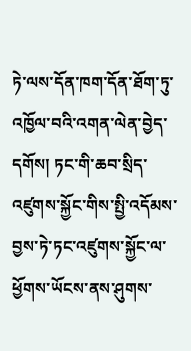ཏེ་ལས་དོན་ཁག་དོན་ཐོག་ཏུ་འཁྱོལ་བའི་འགན་ལེན་བྱེད་དགོས། ཏང་གི་ཆབ་སྲིད་འཛུགས་སྐྱོང་གིས་སྤྱི་འདོམས་བྱས་ཏེ་ཏང་འཛུགས་སྐྱོང་ལ་ཕྱོགས་ཡོངས་ནས་ཤུགས་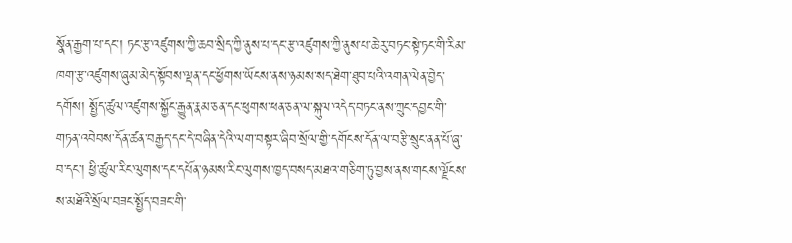སྣོན་རྒྱག་པ་དང་། ཏང་རྩ་འཛུགས་ཀྱི་ཆབ་སྲིད་ཀྱི་ནུས་པ་དང་རྩ་འཛུགས་ཀྱི་ནུས་པ་ཆེ་རུ་བཏང་སྟེ་ཏང་གི་རིམ་ཁག་རྩ་འཛུགས་ཞུམ་མེད་སྟོབས་ལྡན་དང་ཕྱོགས་ཡོངས་ནས་ཉམས་སད་ཐེག་ཐུབ་པའི་འགན་ལེན་བྱེད་དགོས། སྤྱོད་ཚུལ་འཛུགས་སྐྱོང་རྒྱུན་རྣམ་ཅན་དང་ཕུགས་ཕན་ཅན་ལ་སྐུལ་འདེད་བཏང་ནས་ཀྲུང་དབྱང་གི་གཏན་འབེབས་དོན་ཚན་བརྒྱད་དང་དེ་བཞིན་དེའི་ལག་བསྟར་ཞིབ་སྲོལ་གྱི་དགོངས་དོན་ལ་བརྩི་སྲུང་ནན་པོ་ཞུ་བ་དང་། ཕྱི་ཚུལ་རིང་ལུགས་དང་དཔོན་ཉམས་རིང་ལུགས་ཁྱད་བསད་མཐའ་གཅིག་ཏུ་བྱས་ནས་གངས་ལྗོངས་ས་མཐོའི་སྲོལ་བཟང་སྤྱོད་བཟང་གི་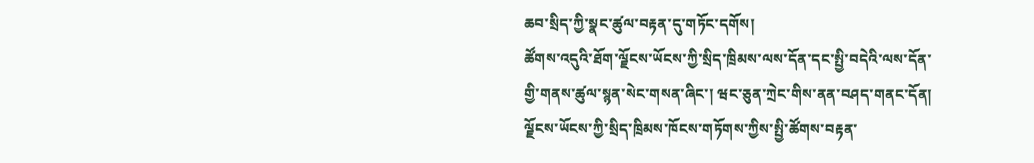ཆབ་སྲིད་ཀྱི་སྣང་ཚུལ་བརྟན་དུ་གཏོང་དགོས།
ཚོགས་འདུའི་ཐོག་ལྗོངས་ཡོངས་ཀྱི་སྲིད་ཁྲིམས་ལས་དོན་དང་སྤྱི་བདེའི་ལས་དོན་གྱི་གནས་ཚུལ་སྙན་སེང་གསན་ཞིང་། ཝང་ཅུན་ཀྲེང་གིས་ནན་བཤད་གནང་དོན། ལྗོངས་ཡོངས་ཀྱི་སྲིད་ཁྲིམས་ཁོངས་གཏོགས་ཀྱིས་སྤྱི་ཚོགས་བརྟན་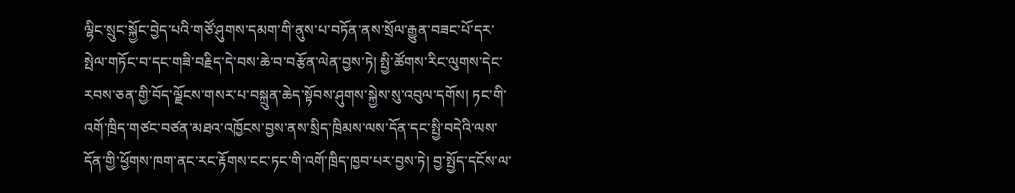ལྷིང་སྲུང་སྐྱོང་བྱེད་པའི་གཙོ་ཤུགས་དམག་གི་ནུས་པ་བཏོན་ནས་སྲོལ་རྒྱུན་བཟང་པོ་དར་སྤེལ་གཏོང་བ་དང་གཟི་བརྗིད་དེ་བས་ཆེ་བ་བརྩོན་ལེན་བྱས་ཏེ། སྤྱི་ཚོགས་རིང་ལུགས་དེང་རབས་ཅན་གྱི་བོད་ལྗོངས་གསར་པ་བསྐྲུན་ཆེད་སྟོབས་ཤུགས་སྐྱེས་སུ་འབུལ་དགོས། ཏང་གི་འགོ་ཁྲིད་གཙང་བཙན་མཐའ་འཁྱོངས་བྱས་ནས་སྲིད་ཁྲིམས་ལས་དོན་དང་སྤྱི་བདེའི་ལས་དོན་གྱི་ཕྱོགས་ཁག་ནང་རང་རྟོགས་ངང་ཏང་གི་འགོ་ཁྲིད་ཁྱབ་པར་བྱས་ཏེ། བྱ་སྤྱོད་དངོས་ལ་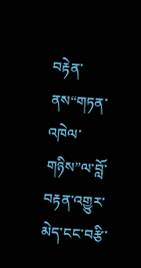བརྟེན་ནས“གཏན་འཁེལ་གཉིས”ལ་བློ་བརྟན་འགྱུར་མེད་ངང་བརྩི་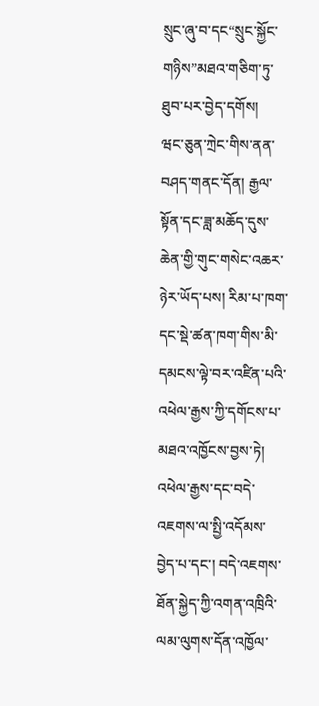སྲུང་ཞུ་བ་དང“སྲུང་སྐྱོང་གཉིས”མཐའ་གཅིག་ཏུ་ཐུབ་པར་བྱེད་དགོས།
ཝང་ཅུན་ཀྲེང་གིས་ནན་བཤད་གནང་དོན། རྒྱལ་སྟོན་དང་ཟླ་མཆོད་དུས་ཆེན་གྱི་གུང་གསེང་འཆར་ཉེར་ཡོད་པས། རིམ་པ་ཁག་དང་སྡེ་ཚན་ཁག་གིས་མི་དམངས་ལྟེ་བར་འཛིན་པའི་འཕེལ་རྒྱས་ཀྱི་དགོངས་པ་མཐའ་འཁྱོངས་བྱས་ཏེ། འཕེལ་རྒྱས་དང་བདེ་འཇགས་ལ་སྤྱི་འདོམས་བྱེད་པ་དང་། བདེ་འཇགས་ཐོན་སྐྱེད་ཀྱི་འགན་འཁྲིའི་ལམ་ལུགས་དོན་འཁྱོལ་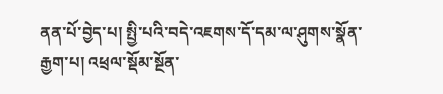ནན་པོ་བྱེད་པ། སྤྱི་པའི་བདེ་འཇགས་དོ་དམ་ལ་ཤུགས་སྣོན་རྒྱག་པ། འཕྲལ་སྡོམ་སྔོན་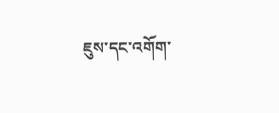ཇུས་དང་འགོག་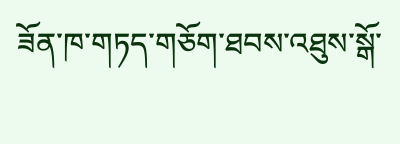ཟོན་ཁ་གཏད་གཅོག་ཐབས་འཐུས་སྒོ་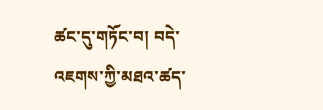ཚང་དུ་གཏོང་བ། བདེ་འཇགས་ཀྱི་མཐའ་ཚད་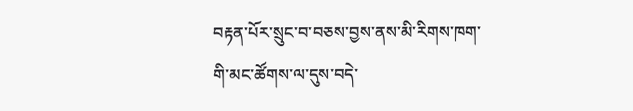བརྟན་པོར་སྲུང་བ་བཅས་བྱས་ནས་མི་རིགས་ཁག་གི་མང་ཚོགས་ལ་དུས་བདེ་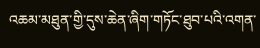འཆམ་མཐུན་གྱི་དུས་ཆེན་ཞིག་གཏོང་ཐུབ་པའི་འགན་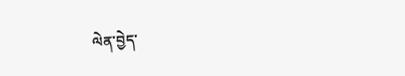ལེན་བྱེད་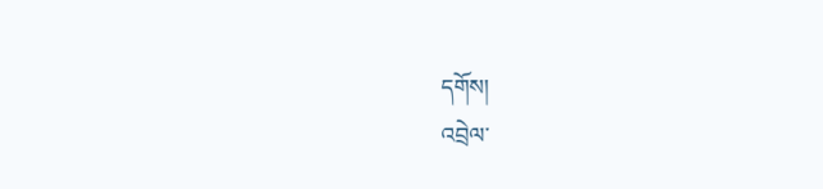དགོས།
འབྲེལ་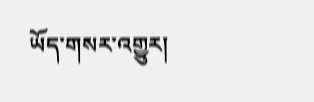ཡོད་གསར་འགྱུར།